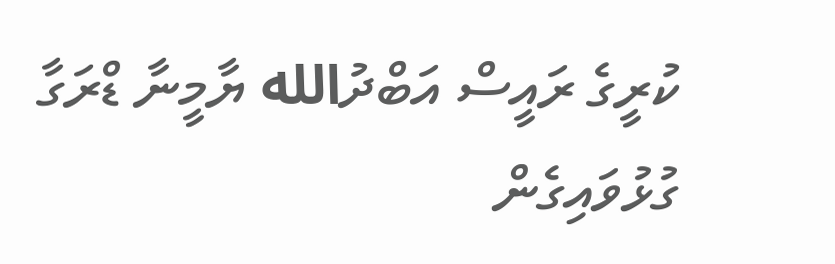ކުރީގެ ރައީސް އަބްދުالله ޔާމީނާ ޑްރަގާ ގުޅުވައިގެން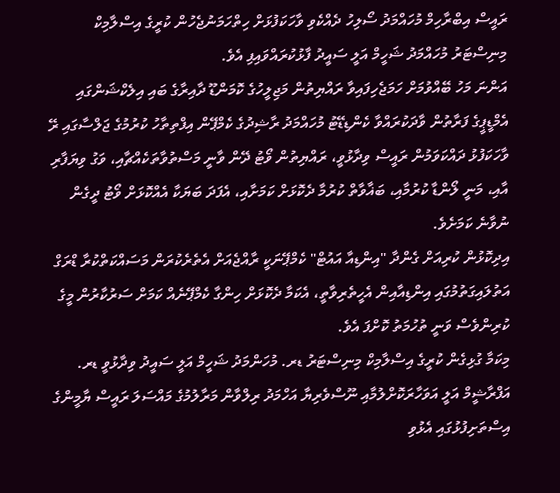ރައީސް އިބްރާހިމް މުހައްމަދު ސޯލިހު ދެއްކެވި ވާހަކަފުޅަށް ހިތްހަމަނުޖެހުން ކުރީގެ އިސްލާމިކް މިނިސްޓަރު މުހައްމަދު ޝަހީމް އަލީ ސައީދު ފާޅުކުރައްވައިފި އެވެ.
އަންނަ މަހު ބޭއްވުމަށް ހަމަޖެހިފައިވާ ރައްޔިތުން މަޖިލީހުގެ ކޮމަންޑޫ ދާއިރާގެ ބައި އިލެކްޝަންގައި އެމްޑީޕީގެ ފަރާތުން ވާދަކުރައްވާ ކެންޑިޑޭޓު މުހައްމަދު ރާޝިދުގެ ކެމްޕޭން އިފްތިތާހު ކުރުމުގެ ޖަލްސާގައި ރޭ ވާހަކަފުޅު ދައްކަވަމުން ރައީސް ވިދާޅުވީ، ރައްޔިތުން ވޯޓު ދޭން ވާނީ މަސްތުވާތަކެއްޗާއި، ވަގު ވިޔަފާރި އާއި، މަނީ ލޯންޑާ ކުރުމާއި، ބަޣާވާތް ކުރުމާ ދެކޮޅަށް ކަމަށާއި، އެފަދަ ބަޔަކާ އެއްކޮޅަށް ވޯޓު ދީގެން ނުވާނެ ކަމަށެވެ.
އިދިކޮޅުން ކުރިއަށް ގެންދާ "އިންޑިއާ އައުޓް" ކެމްޕޭނަކީ ރާއްޖެއަށް އެތެރެކުރަން މަސައްކަތްކުރާ ޑްރަގް އަތުލައިގަތުމުގައި އިންޑިއާއިން އެހީތެރިވާތީ، އެކަމާ ދެކޮޅަށް ހިންގާ ކެމްޕޭނެއް ކަމަށް ސަރުކާރުން މީގެ ކުރިންވެސް ވަނީ ތުހުމަތު ކޮށްފަ އެވެ.
މިކަމާ ގުޅިގެން ކުރީގެ އިސްލާމިކް މިނިސްޓަރު ޑރ. މުހަންމަދު ޝަހީމް އަލީ ސައީދު ވިދާޅުވީ ޑރ. އަފްރާޝީމް އަލީ އަވަހާރަކޮށްލުމާއި ނޫސްވެރިޔާ އަހްމަދު ރިލްވާން މަރާލުމުގެ މައްސަލަ ރައީސް ޔާމީންގެ އިސްތަށިފުޅުގައި އެޅުވި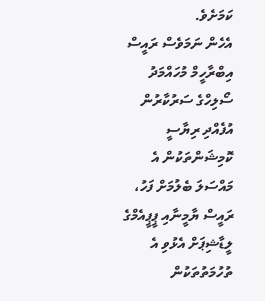ކަމަށެވެ.
އެހެން ނަމަވެސް ރައީސް އިބްރާހީމް މުހައްމަދު ސޯލިހްގެ ސަރުކާރުން އުފެއްދި ރިޔާސީ ކޮމިޝަންތަކުން އެ މައްސަލަ ބެލުމަށް ފަހު، ރައީސް ޔާމީނާއި ޕީޕީއެމްގެ ލީޑާޝިޕަށް އެޅުވި އެ ތުހުމަތުތަކުން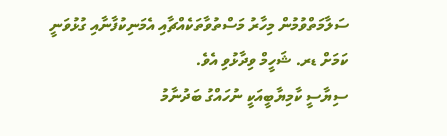ސަލާމަތްވުމުން މިހާރު މަސްތުވާތަކެއްޗާއި އެމަނިކުފާނާއި ގުޅުވަނީ ކަމަށް ޑރ. ޝަހީމް ވިދާޅުވި އެވެ.
ސިޔާސީ ކާމިޔާބީއަކީ ނުހައްގު ބަދުނާމު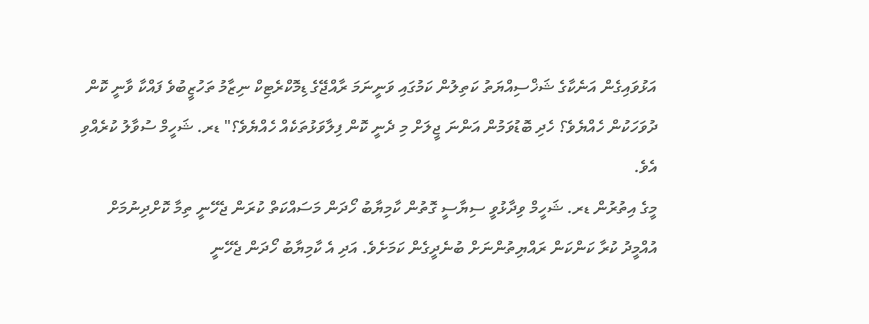އަޅުވައިގެން އަނެކާގެ ޝަޚްސިއްޔަތު ކަތިލުން ކަމުގައި ވަނީނަމަ ރާއްޖޭގެ ޑިމޮކްރެޓިކް ނިޒާމު ތަހުޒީބުވެ ފައްކާ ވާނީ ކޮން ދުވަހަކުން ހެއްޔެވެ؟ ހެދި ބޮޑުވަމުން އަންނަ ޖީލަށް މި ދެނީ ކޮން ފިލާވަޅުތަކެއް ހެއްޔެވެ؟" ޑރ. ޝަހީމް ސުވާލު ކުރެއްވި އެވެ.
މީގެ އިތުރުން ޑރ. ޝަހީމް ވިދާޅުވީ ސިޔާސީ ގޮތުން ކާމިޔާބު ހޯދަން މަސައްކަތް ކުރަން ޖެހޭނީ ތިމާ ކޮށްދިނުމަށް އުއްމީދު ކުރާ ކަންކަން ރައްޔިތުންނަށް ބުނެދީގެން ކަމަށެވެ. އަދި އެ ކާމިޔާބު ހޯދަން ޖެހޭނީ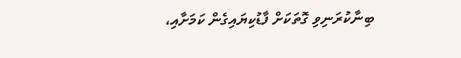ބިނާކުރަނިވި ގޮތަކަށް ފާޑުކިޔައިގެން ކަމަށާއި،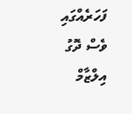ފަހަރެއްގައި ވެސް ދޮގު އިލްޒާމް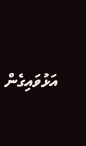އަޅުވައިގެން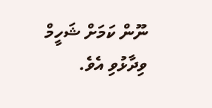ނޫން ކަމަށް ޝަހީމް ވިދާޅުވި އެވެ.